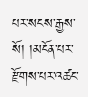པར་སངས་རྒྱས་སོ། །མངོན་པར་རྫོགས་པར་འཚང་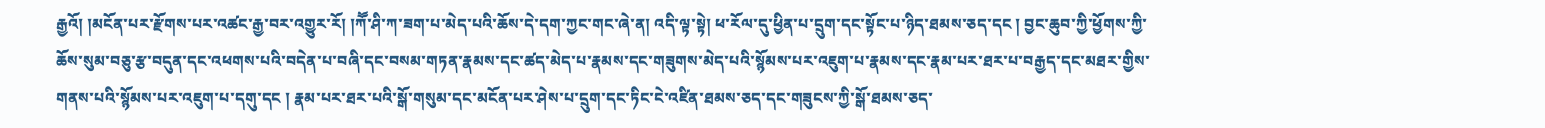རྒྱའོ། །མངོན་པར་རྫོགས་པར་འཚང་རྒྱ་བར་འགྱུར་རོ། །ཀཽ་ཤི་ཀ་ཟག་པ་མེད་པའི་ཆོས་དེ་དག་ཀྱང་གང་ཞེ་ན། འདི་ལྟ་སྟེ། ཕ་རོལ་དུ་ཕྱིན་པ་དྲུག་དང་སྟོང་པ་ཉིད་ཐམས་ཅད་དང ། བྱང་ཆུབ་ཀྱི་ཕྱོགས་ཀྱི་ཆོས་སུམ་བཅུ་རྩ་བདུན་དང་འཕགས་པའི་བདེན་པ་བཞི་དང་བསམ་གཏན་རྣམས་དང་ཚད་མེད་པ་རྣམས་དང་གཟུགས་མེད་པའི་སྙོམས་པར་འཇུག་པ་རྣམས་དང་རྣམ་པར་ཐར་པ་བརྒྱད་དང་མཐར་གྱིས་གནས་པའི་སྙོམས་པར་འཇུག་པ་དགུ་དང ། རྣམ་པར་ཐར་པའི་སྒོ་གསུམ་དང་མངོན་པར་ཤེས་པ་དྲུག་དང་ཏིང་ངེ་འཛིན་ཐམས་ཅད་དང་གཟུངས་ཀྱི་སྒོ་ཐམས་ཅད་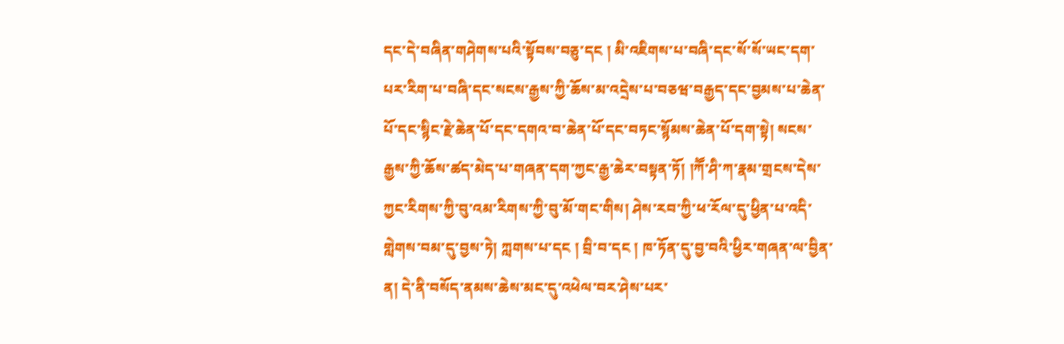དང་དེ་བཞིན་གཤེགས་པའི་སྟོབས་བཅུ་དང ། མི་འཇིགས་པ་བཞི་དང་སོ་སོ་ཡང་དག་པར་རིག་པ་བཞི་དང་སངས་རྒྱས་ཀྱི་ཆོས་མ་འདྲེས་པ་བཅཝ་བརྒྱད་དང་བྱམས་པ་ཆེན་པོ་དང་སྙིང་རྗེ་ཆེན་པོ་དང་དགའ་བ་ཆེན་པོ་དང་བཏང་སྙོམས་ཆེན་པོ་དག་སྟེ། སངས་རྒྱས་ཀྱི་ཆོས་ཚད་མེད་པ་གཞན་དག་ཀྱང་རྒྱ་ཆེར་བསྟན་ཏོ། །ཀཽ་ཤི་ཀ་རྣམ་གྲངས་དེས་ཀྱང་རིགས་ཀྱི་བུ་འམ་རིགས་ཀྱི་བུ་མོ་གང་གིས། ཤེས་རབ་ཀྱི་ཕ་རོལ་དུ་ཕྱིན་པ་འདི་གླེགས་བམ་དུ་བྱས་ཏེ། ཀླགས་པ་དང ། བྲི་བ་དང ། ཁ་ཏོན་དུ་བྱ་བའི་ཕྱིར་གཞན་ལ་བྱིན་ན། དེ་ནི་བསོད་ནམས་ཆེས་མང་དུ་འཕེལ་བར་ཤེས་པར་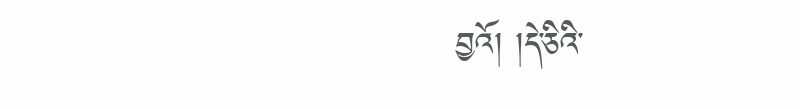བྱའོ། །དེ་ཅིའི་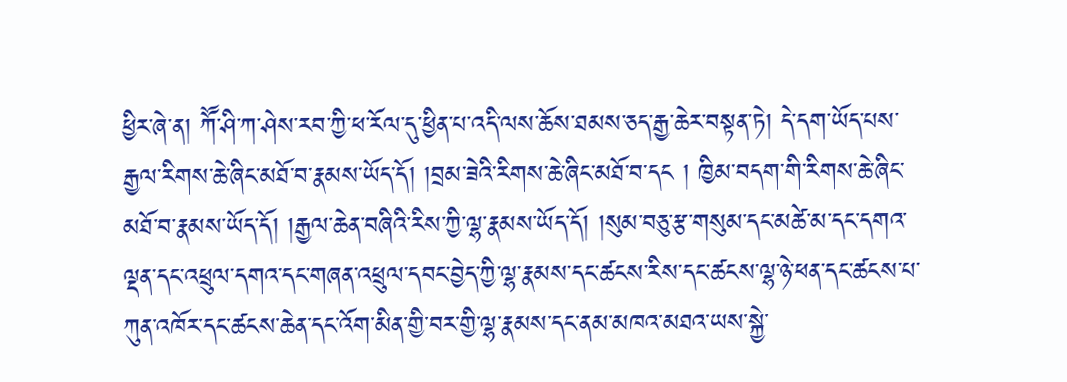ཕྱིར་ཞེ་ན། ཀཽ་ཤི་ཀ་ཤེས་རབ་ཀྱི་ཕ་རོལ་དུ་ཕྱིན་པ་འདི་ལས་ཆོས་ཐམས་ཅད་རྒྱ་ཆེར་བསྟན་ཏེ། དེ་དག་ཡོད་པས་རྒྱལ་རིགས་ཆེ་ཞིང་མཐོ་བ་རྣམས་ཡོད་དོ། །བྲམ་ཟེའི་རིགས་ཆེ་ཞིང་མཐོ་བ་དང ། ཁྱིམ་བདག་གི་རིགས་ཆེ་ཞིང་མཐོ་བ་རྣམས་ཡོད་དོ། །རྒྱལ་ཆེན་བཞིའི་རིས་ཀྱི་ལྷ་རྣམས་ཡོད་དོ། །སུམ་བཅུ་རྩ་གསུམ་དང་མཚེ་མ་དང་དགའ་ལྡན་དང་འཕྲུལ་དགའ་དང་གཞན་འཕྲུལ་དབང་བྱེད་ཀྱི་ལྷ་རྣམས་དང་ཚངས་རིས་དང་ཚངས་ལྷ་ཉེ་ཕན་དང་ཚངས་པ་ཀུན་འཁོར་དང་ཚངས་ཆེན་དང་འོག་མིན་གྱི་བར་གྱི་ལྷ་རྣམས་དང་ནམ་མཁའ་མཐའ་ཡས་སྐྱེ་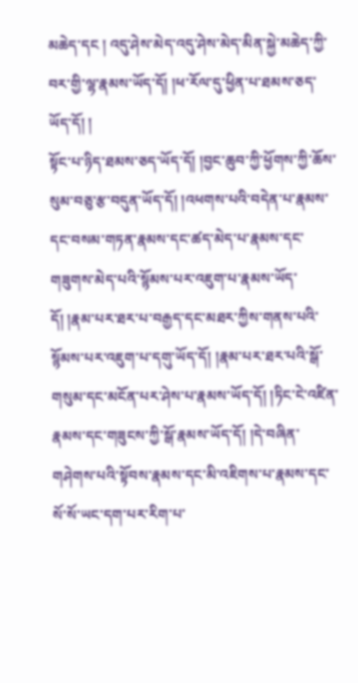མཆེད་དང ། འདུ་ཤེས་མེད་འདུ་ཤེས་མེད་མིན་སྐྱེ་མཆེད་ཀྱི་བར་གྱི་ལྷ་རྣམས་ཡོད་དོ། །ཕ་རོལ་དུ་ཕྱིན་པ་ཐམས་ཅད་ཡོད་དོ། །
སྟོང་པ་ཉིད་ཐམས་ཅད་ཡོད་དོ། །བྱང་ཆུབ་ཀྱི་ཕྱོགས་ཀྱི་ཆོས་སུམ་བཅུ་རྩ་བདུན་ཡོད་དོ། །འཕགས་པའི་བདེན་པ་རྣམས་དང་བསམ་གཏན་རྣམས་དང་ཚད་མེད་པ་རྣམས་དང་གཟུགས་མེད་པའི་སྙོམས་པར་འཇུག་པ་རྣམས་ཡོད་དོ། །རྣམ་པར་ཐར་པ་བརྒྱད་དང་མཐར་ཀྱིས་གནས་པའི་སྙོམས་པར་འཇུག་པ་དགུ་ཡོད་དོ། །རྣམ་པར་ཐར་པའི་སྒོ་གསུམ་དང་མངོན་པར་ཤེས་པ་རྣམས་ཡོད་དོ། །ཏིང་ངེ་འཛིན་རྣམས་དང་གཟུངས་ཀྱི་སྒོ་རྣམས་ཡོད་དོ། །དེ་བཞིན་གཤེགས་པའི་སྟོབས་རྣམས་དང་མི་འཇིགས་པ་རྣམས་དང་སོ་སོ་ཡང་དག་པར་རིག་པ་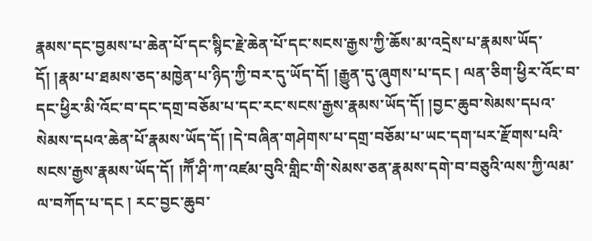རྣམས་དང་བྱམས་པ་ཆེན་པོ་དང་སྙིང་རྗེ་ཆེན་པོ་དང་སངས་རྒྱས་ཀྱི་ཆོས་མ་འདྲེས་པ་རྣམས་ཡོད་དོ། །རྣམ་པ་ཐམས་ཅད་མཁྱེན་པ་ཉིད་ཀྱི་བར་དུ་ཡོད་དོ། །རྒྱུན་དུ་ཞུགས་པ་དང ། ལན་ཅིག་ཕྱིར་འོང་བ་དང་ཕྱིར་མི་འོང་བ་དང་དགྲ་བཅོམ་པ་དང་རང་སངས་རྒྱས་རྣམས་ཡོད་དོ། །བྱང་ཆུབ་སེམས་དཔའ་སེམས་དཔའ་ཆེན་པོ་རྣམས་ཡོད་དོ། །དེ་བཞིན་གཤེགས་པ་དགྲ་བཅོམ་པ་ཡང་དག་པར་རྫོགས་པའི་སངས་རྒྱས་རྣམས་ཡོད་དོ། །ཀཽ་ཤི་ཀ་འཛམ་བུའི་གླིང་གི་སེམས་ཅན་རྣམས་དགེ་བ་བཅུའི་ལས་ཀྱི་ལམ་ལ་བཀོད་པ་དང ། རང་བྱང་ཆུབ་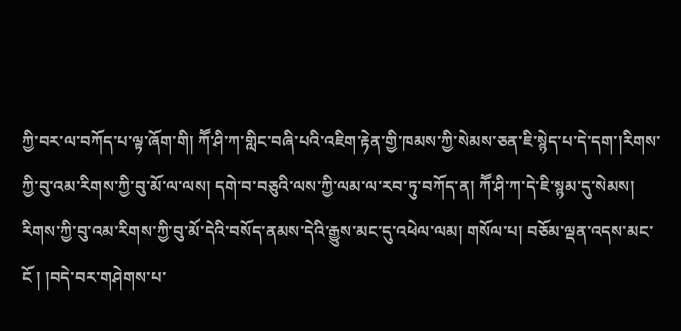ཀྱི་བར་ལ་བཀོད་པ་ལྟ་ཞོག་གི། ཀཽ་ཤི་ཀ་གླིང་བཞི་པའི་འཇིག་རྟེན་གྱི་ཁམས་ཀྱི་སེམས་ཅན་ཇི་སྙེད་པ་དེ་དག་།རིགས་ཀྱི་བུ་འམ་རིགས་ཀྱི་བུ་མོ་ལ་ལས། དགེ་བ་བཅུའི་ལས་ཀྱི་ལམ་ལ་རབ་ཏུ་བཀོད་ན། ཀཽ་ཤི་ཀ་དེ་ཇི་སྙམ་དུ་སེམས། རིགས་ཀྱི་བུ་འམ་རིགས་ཀྱི་བུ་མོ་དེའི་བསོད་ནམས་དེའི་རྒྱུས་མང་དུ་འཕེལ་ལམ། གསོལ་པ། བཅོམ་ལྡན་འདས་མང་ངོ ། །བདེ་བར་གཤེགས་པ་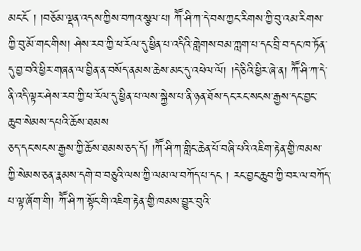མང་ངོ ། །བཅོམ་ལྡན་འདས་ཀྱིས་བཀའ་སྩལ་པ། ཀཽ་ཤི་ཀ་དེ་བས་ཀྱང་རིགས་ཀྱི་བུ་འམ་རིགས་ཀྱི་བུ་མོ་གང་གིས། ཤེས་རབ་ཀྱི་ཕ་རོལ་དུ་ཕྱིན་པ་འདིའི་གླེགས་བམ་ཀླག་པ་དང་བྲི་བ་དང་ཁ་ཏོན་དུ་བྱ་བའི་ཕྱིར་གཞན་ལ་བྱིན་ན་བསོད་ནམས་ཆེས་མང་དུ་འཕེལ་ལོ། །དེ་ཅིའི་ཕྱིར་ཞེ་ན། ཀཽ་ཤི་ཀ་དེ་ནི་འདི་ལྟར་ཤེས་རབ་ཀྱི་ཕ་རོལ་དུ་ཕྱིན་པ་ལས་སྐྱེས་པ་ནི་ཉན་ཐོས་དང་རང་སངས་རྒྱས་དང་བྱང་ཆུབ་སེམས་དཔའི་ཆོས་ཐམས
ཅད་དང་སངས་རྒྱས་ཀྱི་ཆོས་ཐམས་ཅད་དོ། །ཀཽ་ཤི་ཀ་གླིང་ཆེན་པོ་བཞི་པའི་འཇིག་རྟེན་གྱི་ཁམས་ཀྱི་སེམས་ཅན་རྣམས་དགེ་བ་བཅུའི་ལས་ཀྱི་ལམ་ལ་བཀོད་པ་དང ། རང་བྱང་ཆུབ་ཀྱི་བར་ལ་བཀོད་པ་ལྟ་ཞོག་གི། ཀཽ་ཤི་ཀ་སྟོང་གི་འཇིག་རྟེན་གྱི་ཁམས་བྱུར་བུའི་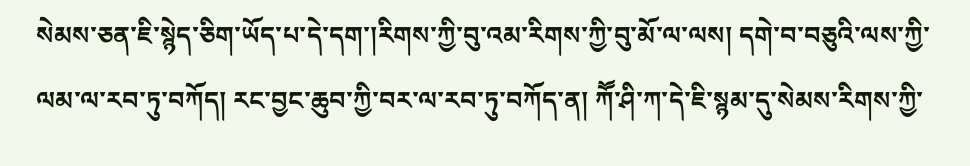སེམས་ཅན་ཇི་སྙེད་ཅིག་ཡོད་པ་དེ་དག་།རིགས་ཀྱི་བུ་འམ་རིགས་ཀྱི་བུ་མོ་ལ་ལས། དགེ་བ་བཅུའི་ལས་ཀྱི་ལམ་ལ་རབ་ཏུ་བཀོད། རང་བྱང་ཆུབ་ཀྱི་བར་ལ་རབ་ཏུ་བཀོད་ན། ཀཽ་ཤི་ཀ་དེ་ཇི་སྙམ་དུ་སེམས་རིགས་ཀྱི་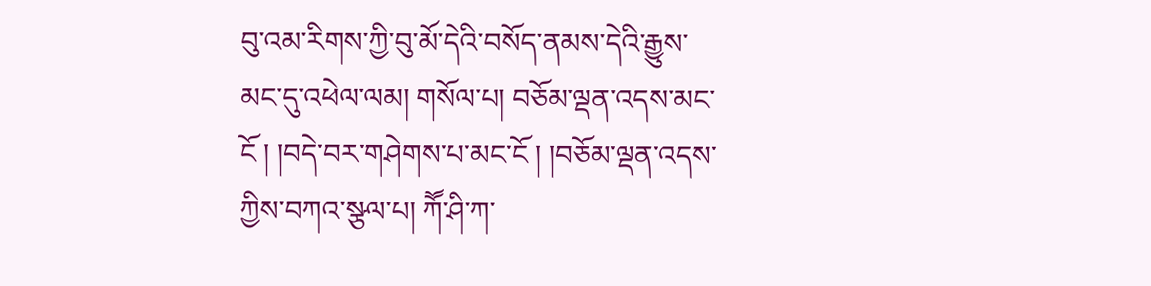བུ་འམ་རིགས་ཀྱི་བུ་མོ་དེའི་བསོད་ནམས་དེའི་རྒྱུས་མང་དུ་འཕེལ་ལམ། གསོལ་པ། བཅོམ་ལྡན་འདས་མང་ངོ ། །བདེ་བར་གཤེགས་པ་མང་ངོ ། །བཅོམ་ལྡན་འདས་ཀྱིས་བཀའ་སྩལ་པ། ཀཽ་ཤི་ཀ་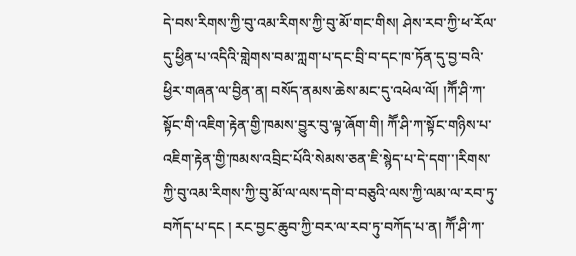དེ་བས་རིགས་ཀྱི་བུ་འམ་རིགས་ཀྱི་བུ་མོ་གང་གིས། ཤེས་རབ་ཀྱི་ཕ་རོལ་དུ་ཕྱིན་པ་འདིའི་གླེགས་བམ་ཀླག་པ་དང་བྲི་བ་དང་ཁ་ཏོན་དུ་བྱ་བའི་ཕྱིར་གཞན་ལ་བྱིན་ན། བསོད་ནམས་ཆེས་མང་དུ་འཕེལ་ལོ། །ཀཽ་ཤི་ཀ་སྟོང་གི་འཇིག་རྟེན་གྱི་ཁམས་བྱུར་བུ་ལྟ་ཞོག་གི། ཀཽ་ཤི་ཀ་སྟོང་གཉིས་པ་འཇིག་རྟེན་གྱི་ཁམས་འབྲིང་པོའི་སེམས་ཅན་ཇི་སྙེད་པ་དེ་དག་་།རིགས་ཀྱི་བུ་འམ་རིགས་ཀྱི་བུ་མོ་ལ་ལས་དགེ་བ་བཅུའི་ལས་ཀྱི་ལམ་ལ་རབ་ཏུ་བཀོད་པ་དང ། རང་བྱང་ཆུབ་ཀྱི་བར་ལ་རབ་ཏུ་བཀོད་པ་ན། ཀཽ་ཤི་ཀ་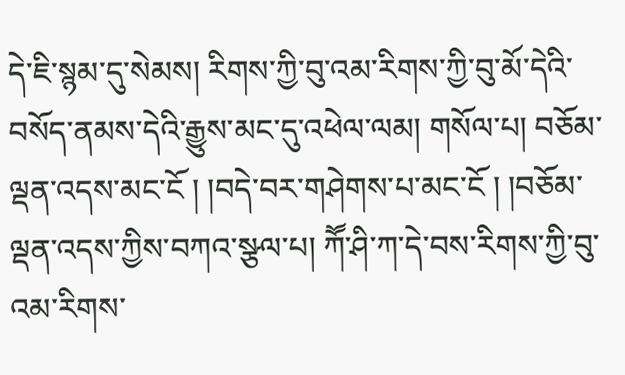དེ་ཇི་སྙམ་དུ་སེམས། རིགས་ཀྱི་བུ་འམ་རིགས་ཀྱི་བུ་མོ་དེའི་བསོད་ནམས་དེའི་རྒྱུས་མང་དུ་འཕེལ་ལམ། གསོལ་པ། བཅོམ་ལྡན་འདས་མང་ངོ ། །བདེ་བར་གཤེགས་པ་མང་ངོ ། །བཅོམ་ལྡན་འདས་ཀྱིས་བཀའ་སྩལ་པ། ཀཽ་ཤི་ཀ་དེ་བས་རིགས་ཀྱི་བུ་འམ་རིགས་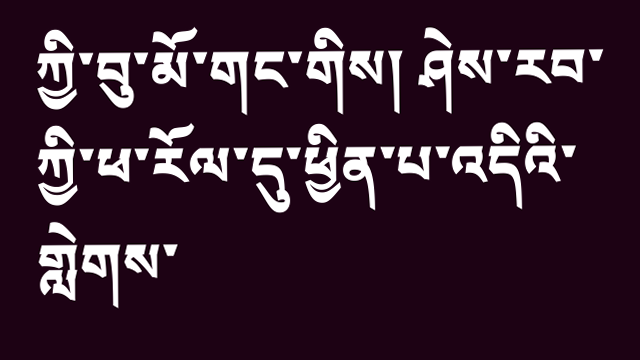ཀྱི་བུ་མོ་གང་གིས། ཤེས་རབ་ཀྱི་ཕ་རོལ་དུ་ཕྱིན་པ་འདིའི་གླེགས་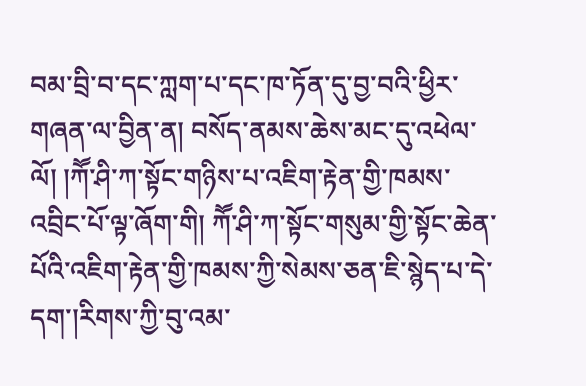བམ་བྲི་བ་དང་ཀླག་པ་དང་ཁ་ཏོན་དུ་བྱ་བའི་ཕྱིར་གཞན་ལ་བྱིན་ན། བསོད་ནམས་ཆེས་མང་དུ་འཕེལ་ལོ། །ཀཽ་ཤི་ཀ་སྟོང་གཉིས་པ་འཇིག་རྟེན་གྱི་ཁམས་འབྲིང་པོ་ལྟ་ཞོག་གི། ཀཽ་ཤི་ཀ་སྟོང་གསུམ་གྱི་སྟོང་ཆེན་པོའི་འཇིག་རྟེན་གྱི་ཁམས་ཀྱི་སེམས་ཅན་ཇི་སྙེད་པ་དེ་དག་།རིགས་ཀྱི་བུ་འམ་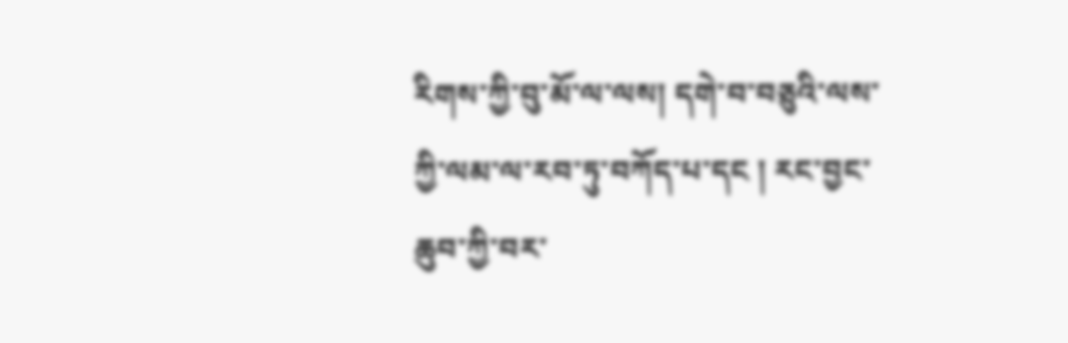རིགས་ཀྱི་བུ་མོ་ལ་ལས། དགེ་བ་བཅུའི་ལས་ཀྱི་ལམ་ལ་རབ་ཏུ་བཀོད་པ་དང ། རང་བྱང་ཆུབ་ཀྱི་བར་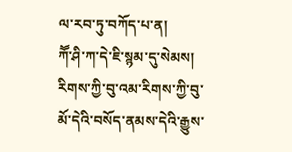ལ་རབ་ཏུ་བཀོད་པ་ན།
ཀཽ་ཤི་ཀ་དེ་ཇི་སྙམ་དུ་སེམས། རིགས་ཀྱི་བུ་འམ་རིགས་ཀྱི་བུ་མོ་དེའི་བསོད་ནམས་དེའི་རྒྱུས་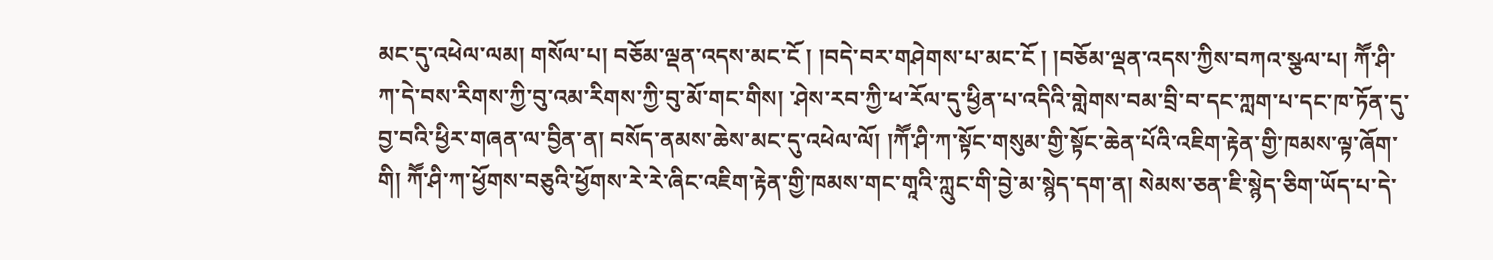མང་དུ་འཕེལ་ལམ། གསོལ་པ། བཅོམ་ལྡན་འདས་མང་ངོ ། །བདེ་བར་གཤེགས་པ་མང་ངོ ། །བཅོམ་ལྡན་འདས་ཀྱིས་བཀའ་སྩལ་པ། ཀཽ་ཤི་ཀ་དེ་བས་རིགས་ཀྱི་བུ་འམ་རིགས་ཀྱི་བུ་མོ་གང་གིས། ་ཤེས་རབ་ཀྱི་ཕ་རོལ་དུ་ཕྱིན་པ་འདིའི་གླེགས་བམ་བྲི་བ་དང་ཀླག་པ་དང་ཁ་ཏོན་དུ་བྱ་བའི་ཕྱིར་གཞན་ལ་བྱིན་ན། བསོད་ནམས་ཆེས་མང་དུ་འཕེལ་ལོ། །ཀཽ་ཤི་ཀ་སྟོང་གསུམ་གྱི་སྟོང་ཆེན་པོའི་འཇིག་རྟེན་གྱི་ཁམས་ལྟ་ཞོག་གི། ཀཽ་ཤི་ཀ་ཕྱོགས་བཅུའི་ཕྱོགས་རེ་རེ་ཞིང་འཇིག་རྟེན་གྱི་ཁམས་གང་གཱའི་ཀླུང་གི་བྱེ་མ་སྙེད་དག་ན། སེམས་ཅན་ཇི་སྙེད་ཅིག་ཡོད་པ་དེ་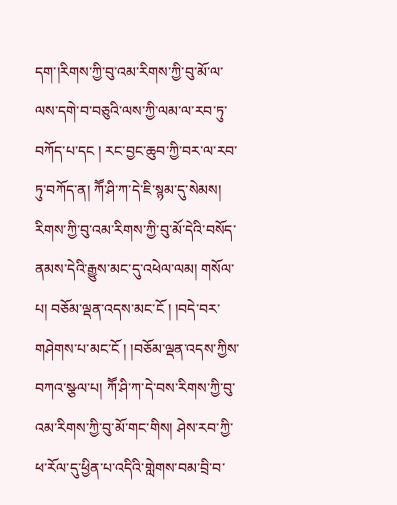དག་།རིགས་ཀྱི་བུ་འམ་རིགས་ཀྱི་བུ་མོ་ལ་ལས་དགེ་བ་བཅུའི་ལས་ཀྱི་ལམ་ལ་རབ་ཏུ་བཀོད་པ་དང ། རང་བྱང་ཆུབ་ཀྱི་བར་ལ་རབ་ཏུ་བཀོད་ན། ཀཽ་ཤི་ཀ་དེ་ཇི་སྙམ་དུ་སེམས། རིགས་ཀྱི་བུ་འམ་རིགས་ཀྱི་བུ་མོ་དེའི་བསོད་ནམས་དེའི་རྒྱུས་མང་དུ་འཕེལ་ལམ། གསོལ་པ། བཅོམ་ལྡན་འདས་མང་ངོ ། །བདེ་བར་གཤེགས་པ་མང་ངོ ། །བཅོམ་ལྡན་འདས་ཀྱིས་བཀའ་སྩལ་པ། ཀཽ་ཤི་ཀ་དེ་བས་རིགས་ཀྱི་བུ་འམ་རིགས་ཀྱི་བུ་མོ་གང་གིས། ཤེས་རབ་ཀྱི་ཕ་རོལ་དུ་ཕྱིན་པ་འདིའི་གླེགས་བམ་བྲི་བ་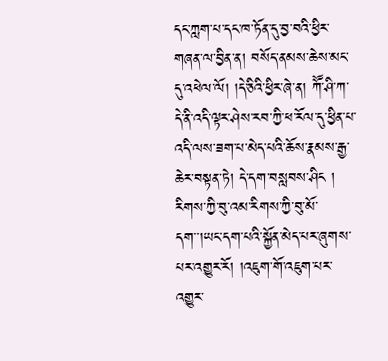དང་ཀླག་པ་དང་ཁ་ཏོན་དུ་བྱ་བའི་ཕྱིར་གཞན་ལ་བྱིན་ན། བསོད་ནམས་ཆེས་མང་དུ་འཕེལ་ལོ། །དེ་ཅིའི་ཕྱིར་ཞེ་ན། ཀཽ་ཤི་ཀ་དེ་ནི་འདི་ལྟར་ཤེས་རབ་ཀྱི་ཕ་རོལ་དུ་ཕྱིན་པ་འདི་ལས་ཟག་པ་མེད་པའི་ཆོས་རྣམས་རྒྱ་ཆེར་བསྟན་ཏེ། དེ་དག་བསླབས་ཤིང ། རིགས་ཀྱི་བུ་འམ་རིགས་ཀྱི་བུ་མོ་དག་་།ཡང་དག་པའི་སྐྱོན་མེད་པར་ཞུགས་པར་འགྱུར་རོ། །འཇུག་གོ་འཇུག་པར་འགྱུར་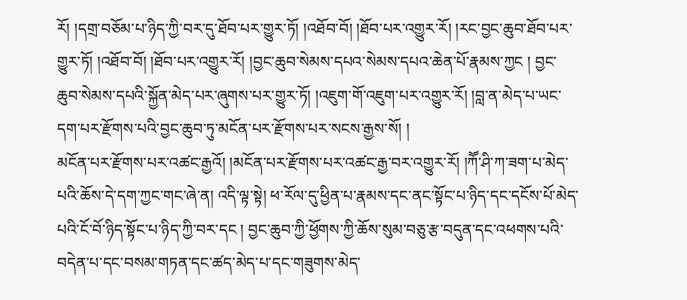རོ། །དགྲ་བཅོམ་པ་ཉིད་ཀྱི་བར་དུ་ཐོབ་པར་གྱུར་ཏོ། །འཐོབ་བོ། །ཐོབ་པར་འགྱུར་རོ། །རང་བྱང་ཆུབ་ཐོབ་པར་གྱུར་ཏོ། །འཐོབ་བོ། །ཐོབ་པར་འགྱུར་རོ། །བྱང་ཆུབ་སེམས་དཔའ་སེམས་དཔའ་ཆེན་པོ་རྣམས་ཀྱང ། བྱང་ཆུབ་སེམས་དཔའི་སྐྱོན་མེད་པར་ཞུགས་པར་གྱུར་ཏོ། །འཇུག་གོ་འཇུག་པར་འགྱུར་རོ། །བླ་ན་མེད་པ་ཡང་དག་པར་རྫོགས་པའི་བྱང་ཆུབ་ཏུ་མངོན་པར་རྫོགས་པར་སངས་རྒྱས་སོ། །
མངོན་པར་རྫོགས་པར་འཚང་རྒྱའོ། །མངོན་པར་རྫོགས་པར་འཚང་རྒྱ་བར་འགྱུར་རོ། །ཀཽ་ཤི་ཀ་ཟག་པ་མེད་པའི་ཆོས་དེ་དག་ཀྱང་གང་ཞེ་ན། འདི་ལྟ་སྟེ། ཕ་རོལ་དུ་ཕྱིན་པ་རྣམས་དང་ནང་སྟོང་པ་ཉིད་དང་དངོས་པོ་མེད་པའི་ངོ་བོ་ཉིད་སྟོང་པ་ཉིད་ཀྱི་བར་དང ། བྱང་ཆུབ་ཀྱི་ཕྱོགས་ཀྱི་ཆོས་སུམ་བཅུ་རྩ་བདུན་དང་འཕགས་པའི་བདེན་པ་དང་བསམ་གཏན་དང་ཚད་མེད་པ་དང་གཟུགས་མེད་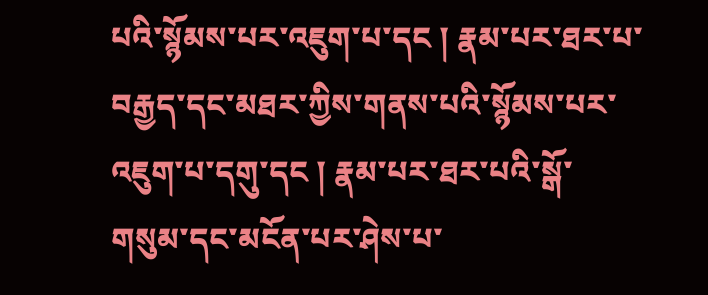པའི་སྙོམས་པར་འཇུག་པ་དང ། རྣམ་པར་ཐར་པ་བརྒྱད་དང་མཐར་ཀྱིས་གནས་པའི་སྙོམས་པར་འཇུག་པ་དགུ་དང ། རྣམ་པར་ཐར་པའི་སྒོ་གསུམ་དང་མངོན་པར་ཤེས་པ་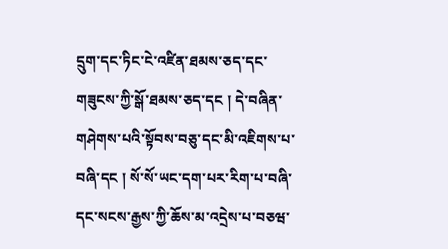དྲུག་དང་ཏིང་ངེ་འཛིན་ཐམས་ཅད་དང་གཟུངས་ཀྱི་སྒོ་ཐམས་ཅད་དང ། དེ་བཞིན་གཤེགས་པའི་སྟོབས་བཅུ་དང་མི་འཇིགས་པ་བཞི་དང ། སོ་སོ་ཡང་དག་པར་རིག་པ་བཞི་དང་སངས་རྒྱས་ཀྱི་ཆོས་མ་འདྲེས་པ་བཅཝ་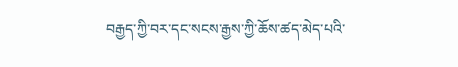བརྒྱད་ཀྱི་བར་དང་སངས་རྒྱས་ཀྱི་ཆོས་ཚད་མེད་པའི་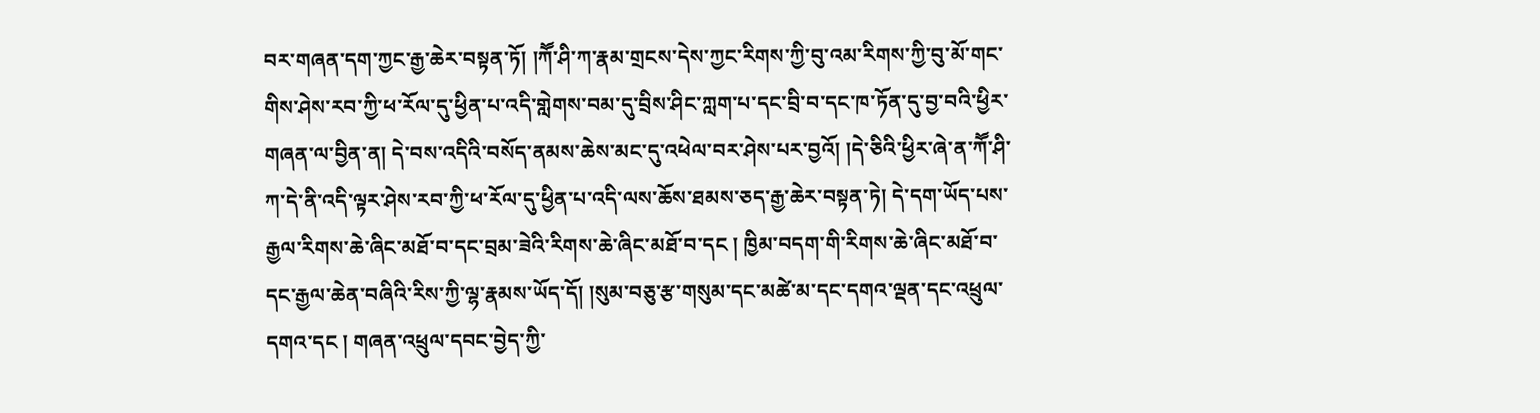བར་གཞན་དག་ཀྱང་རྒྱ་ཆེར་བསྟན་ཏོ། །ཀཽ་ཤི་ཀ་རྣམ་གྲངས་དེས་ཀྱང་རིགས་ཀྱི་བུ་འམ་རིགས་ཀྱི་བུ་མོ་གང་གིས་ཤེས་རབ་ཀྱི་ཕ་རོལ་དུ་ཕྱིན་པ་འདི་གླེགས་བམ་དུ་བྲིས་ཤིང་ཀླག་པ་དང་བྲི་བ་དང་ཁ་ཏོན་དུ་བྱ་བའི་ཕྱིར་གཞན་ལ་བྱིན་ན། དེ་བས་འདིའི་བསོད་ནམས་ཆེས་མང་དུ་འཕེལ་བར་ཤེས་པར་བྱའོ། །དེ་ཅིའི་ཕྱིར་ཞེ་ན་ཀཽ་ཤི་ཀ་དེ་ནི་འདི་ལྟར་ཤེས་རབ་ཀྱི་ཕ་རོལ་དུ་ཕྱིན་པ་འདི་ལས་ཆོས་ཐམས་ཅད་རྒྱ་ཆེར་བསྟན་ཏེ། དེ་དག་ཡོད་པས་རྒྱལ་རིགས་ཆེ་ཞིང་མཐོ་བ་དང་བྲམ་ཟེའི་རིགས་ཆེ་ཞིང་མཐོ་བ་དང ། ཁྱིམ་བདག་གི་རིགས་ཆེ་ཞིང་མཐོ་བ་དང་རྒྱལ་ཆེན་བཞིའི་རིས་ཀྱི་ལྷ་རྣམས་ཡོད་དོ། །སུམ་བཅུ་རྩ་གསུམ་དང་མཚེ་མ་དང་དགའ་ལྡན་དང་འཕྲུལ་དགའ་དང ། གཞན་འཕྲུལ་དབང་བྱེད་ཀྱི་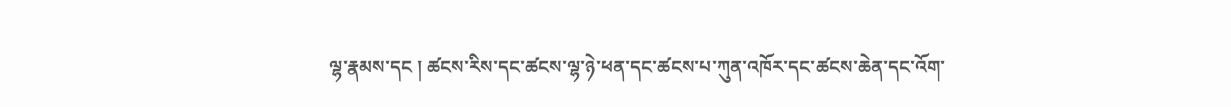ལྷ་རྣམས་དང ། ཚངས་རིས་དང་ཚངས་ལྷ་ཉེ་ཕན་དང་ཚངས་པ་ཀུན་འཁོར་དང་ཚངས་ཆེན་དང་འོག་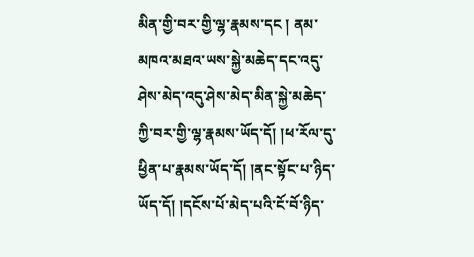མིན་གྱི་བར་གྱི་ལྷ་རྣམས་དང ། ནམ་མཁའ་མཐའ་ཡས་སྐྱེ་མཆེད་དང་འདུ་ཤེས་མེད་འདུ་ཤེས་མེད་མིན་སྐྱེ་མཆེད་ཀྱི་བར་གྱི་ལྷ་རྣམས་ཡོད་དོ། །ཕ་རོལ་དུ་ཕྱིན་པ་རྣམས་ཡོད་དོ། །ནང་སྟོང་པ་ཉིད་ཡོད་དོ། །དངོས་པོ་མེད་པའི་ངོ་བོ་ཉིད་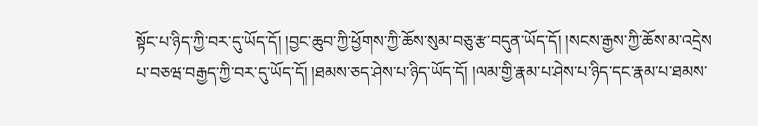སྟོང་པ་ཉིད་ཀྱི་བར་དུ་ཡོད་དོ། །བྱང་ཆུབ་ཀྱི་ཕྱོགས་ཀྱི་ཆོས་སུམ་བཅུ་རྩ་བདུན་ཡོད་དོ། །སངས་རྒྱས་ཀྱི་ཆོས་མ་འདྲེས
པ་བཅཝ་བརྒྱད་ཀྱི་བར་དུ་ཡོད་དོ། །ཐམས་ཅད་ཤེས་པ་ཉིད་ཡོད་དོ། །ལམ་གྱི་རྣམ་པ་ཤེས་པ་ཉིད་དང་རྣམ་པ་ཐམས་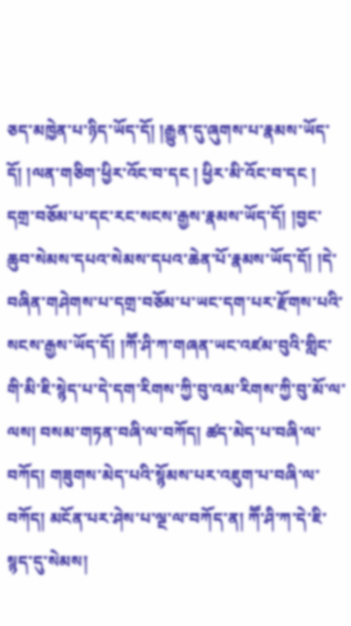ཅད་མཁྱེན་པ་ཉིད་ཡོད་དོ། །རྒྱུན་དུ་ཞུགས་པ་རྣམས་ཡོད་དོ། །ལན་གཅིག་ཕྱིར་འོང་བ་དང ། ཕྱིར་མི་འོང་བ་དང ། དགྲ་བཅོམ་པ་དང་རང་སངས་རྒྱས་རྣམས་ཡོད་དོ། །བྱང་ཆུབ་སེམས་དཔའ་སེམས་དཔའ་ཆེན་པོ་རྣམས་ཡོད་དོ། །དེ་བཞིན་གཤེགས་པ་དགྲ་བཅོམ་པ་ཡང་དག་པར་རྫོགས་པའི་སངས་རྒྱས་ཡོད་དོ། །ཀཽ་ཤི་ཀ་གཞན་ཡང་འཛམ་བུའི་གླིང་གི་མི་ཇི་སྙེད་པ་དེ་དག་རིགས་ཀྱི་བུ་འམ་རིགས་ཀྱི་བུ་མོ་ལ་ལས། བསམ་གཏན་བཞི་ལ་བཀོད། ཚད་མེད་པ་བཞི་ལ་བཀོད། གཟུགས་མེད་པའི་སྙོམས་པར་འཇུག་པ་བཞི་ལ་བཀོད། མངོན་པར་ཤེས་པ་ལྔ་ལ་བཀོད་ན། ཀཽ་ཤི་ཀ་དེ་ཇི་སྙད་དུ་སེམས།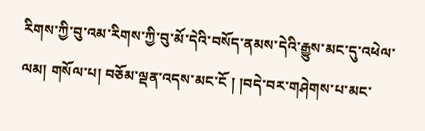རིགས་ཀྱི་བུ་འམ་རིགས་ཀྱི་བུ་མོ་དེའི་བསོད་ནམས་དེའི་རྒྱུས་མང་དུ་འཕེལ་ལམ། གསོལ་པ། བཅོམ་ལྡན་འདས་མང་ངོ ། །བདེ་བར་གཤེགས་པ་མང་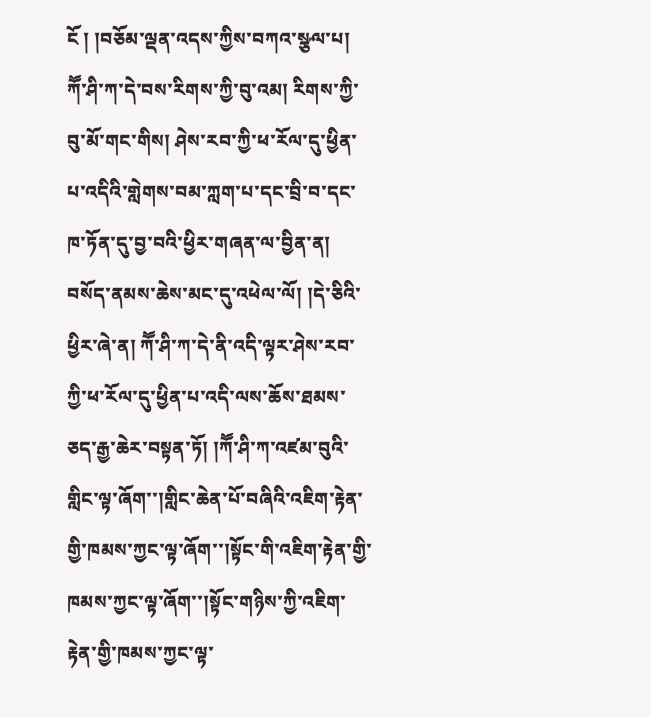ངོ ། །བཅོམ་ལྡན་འདས་ཀྱིས་བཀའ་སྩལ་པ། ཀཽ་ཤི་ཀ་དེ་བས་རིགས་ཀྱི་བུ་འམ། རིགས་ཀྱི་བུ་མོ་གང་གིས། ཤེས་རབ་ཀྱི་ཕ་རོལ་དུ་ཕྱིན་པ་འདིའི་གླེགས་བམ་ཀླག་པ་དང་བྲི་བ་དང་ཁ་ཏོན་དུ་བྱ་བའི་ཕྱིར་གཞན་ལ་བྱིན་ན། བསོད་ནམས་ཆེས་མང་དུ་འཕེལ་ལོ། །དེ་ཅིའི་ཕྱིར་ཞེ་ན། ཀཽ་ཤི་ཀ་དེ་ནི་འདི་ལྟར་ཤེས་རབ་ཀྱི་ཕ་རོལ་དུ་ཕྱིན་པ་འདི་ལས་ཆོས་ཐམས་ཅད་རྒྱ་ཆེར་བསྟན་ཏོ། །ཀཽ་ཤི་ཀ་འཛམ་བུའི་གླིང་ལྟ་ཞོག་་།གླིང་ཆེན་པོ་བཞིའི་འཇིག་རྟེན་གྱི་ཁམས་ཀྱང་ལྟ་ཞོག་་།སྟོང་གི་འཇིག་རྟེན་གྱི་ཁམས་ཀྱང་ལྟ་ཞོག་་།སྟོང་གཉིས་ཀྱི་འཇིག་རྟེན་གྱི་ཁམས་ཀྱང་ལྟ་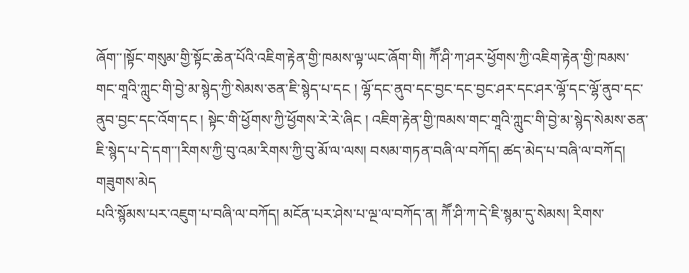ཞོག་་།སྟོང་གསུམ་གྱི་སྟོང་ཆེན་པོའི་འཇིག་རྟེན་གྱི་ཁམས་ལྟ་ཡང་ཞོག་གི། ཀཽ་ཤི་ཀ་ཤར་ཕྱོགས་ཀྱི་འཇིག་རྟེན་གྱི་ཁམས་གང་གཱའི་ཀླུང་གི་བྱེ་མ་སྙེད་ཀྱི་སེམས་ཅན་ཇི་སྙེད་པ་དང ། ལྷོ་དང་ནུབ་དང་བྱང་དང་བྱང་ཤར་དང་ཤར་ལྷོ་དང་ལྷོ་ནུབ་དང་ནུབ་བྱང་དང་འོག་དང ། སྟེང་གི་ཕྱོགས་ཀྱི་ཕྱོགས་རེ་རེ་ཞིང ། འཇིག་རྟེན་གྱི་ཁམས་གང་གཱའི་ཀླུང་གི་བྱེ་མ་སྙེད་སེམས་ཅན་ཇི་སྙེད་པ་དེ་དག་་།རིགས་ཀྱི་བུ་འམ་རིགས་ཀྱི་བུ་མོ་ལ་ལས། བསམ་གཏན་བཞི་ལ་བཀོད། ཚད་མེད་པ་བཞི་ལ་བཀོད། གཟུགས་མེད
པའི་སྙོམས་པར་འཇུག་པ་བཞི་ལ་བཀོད། མངོན་པར་ཤེས་པ་ལྔ་ལ་བཀོད་ན། ཀཽ་ཤི་ཀ་དེ་ཇི་སྙམ་དུ་སེམས། རིགས་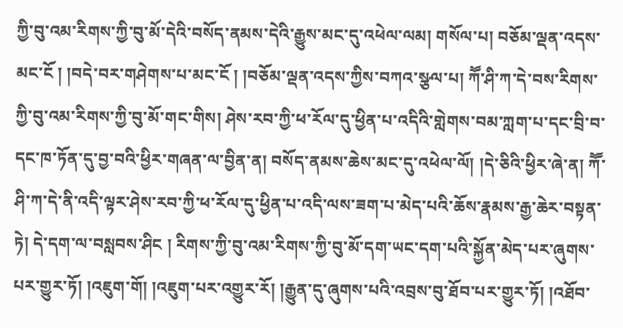ཀྱི་བུ་འམ་རིགས་ཀྱི་བུ་མོ་དེའི་བསོད་ནམས་དེའི་རྒྱུས་མང་དུ་འཕེལ་ལམ། གསོལ་པ། བཅོམ་ལྡན་འདས་མང་ངོ ། །བདེ་བར་གཤེགས་པ་མང་ངོ ། །བཅོམ་ལྡན་འདས་ཀྱིས་བཀའ་སྩལ་པ། ཀཽ་ཤི་ཀ་དེ་བས་རིགས་ཀྱི་བུ་འམ་རིགས་ཀྱི་བུ་མོ་གང་གིས། ཤེས་རབ་ཀྱི་ཕ་རོལ་དུ་ཕྱིན་པ་འདིའི་གླེགས་བམ་ཀླག་པ་དང་བྲི་བ་དང་ཁ་ཏོན་དུ་བྱ་བའི་ཕྱིར་གཞན་ལ་བྱིན་ན། བསོད་ནམས་ཆེས་མང་དུ་འཕེལ་ལོ། །དེ་ཅིའི་ཕྱིར་ཞེ་ན། ཀཽ་ཤི་ཀ་དེ་ནི་འདི་ལྟར་ཤེས་རབ་ཀྱི་ཕ་རོལ་དུ་ཕྱིན་པ་འདི་ལས་ཟག་པ་མེད་པའི་ཆོས་རྣམས་རྒྱ་ཆེར་བསྟན་ཏེ། དེ་དག་ལ་བསླབས་ཤིང ། རིགས་ཀྱི་བུ་འམ་རིགས་ཀྱི་བུ་མོ་དག་ཡང་དག་པའི་སྐྱོན་མེད་པར་ཞུགས་པར་གྱུར་ཏོ། །འཇུག་གོ། །འཇུག་པར་འགྱུར་རོ། །རྒྱུན་དུ་ཞུགས་པའི་འབྲས་བུ་ཐོབ་པར་གྱུར་ཏོ། །འཐོབ་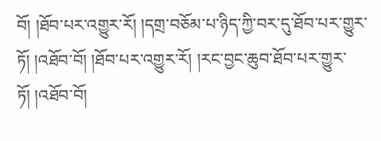བོ། །ཐོབ་པར་འགྱུར་རོ། །དགྲ་བཅོམ་པ་ཉིད་ཀྱི་བར་དུ་ཐོབ་པར་གྱུར་ཏོ། །འཐོབ་བོ། །ཐོབ་པར་འགྱུར་རོ། །རང་བྱང་ཆུབ་ཐོབ་པར་གྱུར་ཏོ། །འཐོབ་བོ།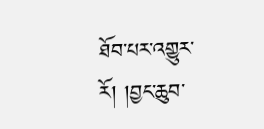ཐོབ་པར་འགྱུར་རོ། །བྱང་ཆུབ་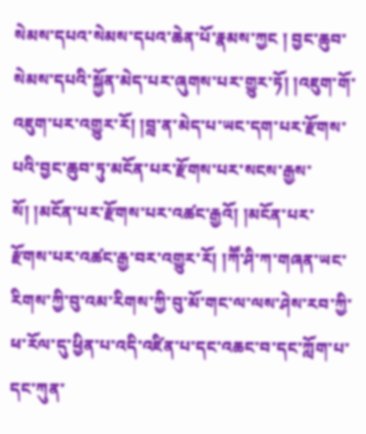སེམས་དཔའ་སེམས་དཔའ་ཆེན་པོ་རྣམས་ཀྱང ། བྱང་ཆུབ་སེམས་དཔའི་སྐྱོན་མེད་པར་ཞུགས་པར་གྱུར་ཏོ། །འཇུག་གོ་འཇུག་པར་འགྱུར་རོ། །བླ་ན་མེད་པ་ཡང་དག་པར་རྫོགས་པའི་བྱང་ཆུབ་ཏུ་མངོན་པར་རྫོགས་པར་སངས་རྒྱས་སོ། །མངོན་པར་རྫོགས་པར་འཚང་རྒྱའོ། །མངོན་པར་རྫོགས་པར་འཚང་རྒྱ་བར་འགྱུར་རོ། །ཀཽ་ཤི་ཀ་གཞན་ཡང་རིགས་ཀྱི་བུ་འམ་རིགས་ཀྱི་བུ་མོ་གང་ལ་ལས་ཤེས་རབ་ཀྱི་ཕ་རོལ་དུ་ཕྱིན་པ་འདི་འཛིན་པ་དང་འཆང་བ་དང་ཀློག་པ་དང་ཀུན་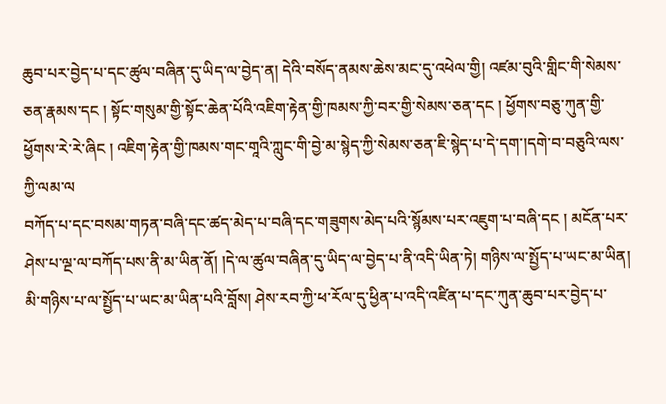ཆུབ་པར་བྱེད་པ་དང་ཚུལ་བཞིན་དུ་ཡིད་ལ་བྱེད་ན། དེའི་བསོད་ནམས་ཆེས་མང་དུ་འཕེལ་གྱི། འཛམ་བུའི་གླིང་གི་སེམས་ཅན་རྣམས་དང ། སྟོང་གསུམ་གྱི་སྟོང་ཆེན་པོའི་འཇིག་རྟེན་གྱི་ཁམས་ཀྱི་བར་གྱི་སེམས་ཅན་དང ། ཕྱོགས་བཅུ་ཀུན་གྱི་ཕྱོགས་རེ་རེ་ཞིང ། འཇིག་རྟེན་གྱི་ཁམས་གང་གཱའི་ཀླུང་གི་བྱེ་མ་སྙེད་ཀྱི་སེམས་ཅན་ཇི་སྙེད་པ་དེ་དག་།དགེ་བ་བཅུའི་ལས་ཀྱི་ལམ་ལ
བཀོད་པ་དང་བསམ་གཏན་བཞི་དང་ཚད་མེད་པ་བཞི་དང་གཟུགས་མེད་པའི་སྙོམས་པར་འཇུག་པ་བཞི་དང ། མངོན་པར་ཤེས་པ་ལྔ་ལ་བཀོད་པས་ནི་མ་ཡིན་ནོ། །དེ་ལ་ཚུལ་བཞིན་དུ་ཡིད་ལ་བྱེད་པ་ནི་འདི་ཡིན་ཏེ། གཉིས་ལ་སྤྱོད་པ་ཡང་མ་ཡིན། མི་གཉིས་པ་ལ་སྤྱོད་པ་ཡང་མ་ཡིན་པའི་བློས། ཤེས་རབ་ཀྱི་ཕ་རོལ་དུ་ཕྱིན་པ་འདི་འཛིན་པ་དང་ཀུན་ཆུབ་པར་བྱེད་པ་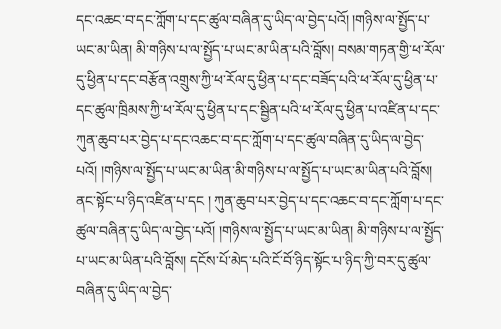དང་འཆང་བ་དང་ཀློག་པ་དང་ཚུལ་བཞིན་དུ་ཡིད་ལ་བྱེད་པའོ། །གཉིས་ལ་སྤྱོད་པ་ཡང་མ་ཡིན། མི་གཉིས་པ་ལ་སྤྱོད་པ་ཡང་མ་ཡིན་པའི་བློས། བསམ་གཏན་གྱི་ཕ་རོལ་དུ་ཕྱིན་པ་དང་བརྩོན་འགྲུས་ཀྱི་ཕ་རོལ་དུ་ཕྱིན་པ་དང་བཟོད་པའི་ཕ་རོལ་དུ་ཕྱིན་པ་དང་ཚུལ་ཁྲིམས་ཀྱི་ཕ་རོལ་དུ་ཕྱིན་པ་དང་སྦྱིན་པའི་ཕ་རོལ་དུ་ཕྱིན་པ་འཛིན་པ་དང་ཀུན་ཆུབ་པར་བྱེད་པ་དང་འཆང་བ་དང་ཀློག་པ་དང་ཚུལ་བཞིན་དུ་ཡིད་ལ་བྱེད་པའོ། །གཉིས་ལ་སྤྱོད་པ་ཡང་མ་ཡིན་མི་གཉིས་པ་ལ་སྤྱོད་པ་ཡང་མ་ཡིན་པའི་བློས། ནང་སྟོང་པ་ཉིད་འཛིན་པ་དང ། ཀུན་ཆུབ་པར་བྱེད་པ་དང་འཆང་བ་དང་ཀློག་པ་དང་ཚུལ་བཞིན་དུ་ཡིད་ལ་བྱེད་པའོ། །གཉིས་ལ་སྤྱོད་པ་ཡང་མ་ཡིན། མི་གཉིས་པ་ལ་སྤྱོད་པ་ཡང་མ་ཡིན་པའི་བློས། དངོས་པོ་མེད་པའི་ངོ་བོ་ཉིད་སྟོང་པ་ཉིད་ཀྱི་བར་དུ་ཚུལ་བཞིན་དུ་ཡིད་ལ་བྱེད་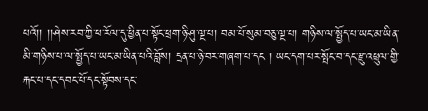པའོ།། །།ཤེས་རབ་ཀྱི་ཕ་རོལ་དུ་ཕྱིན་པ་སྟོང་ཕྲག་ཉི་ཤུ་ལྔ་པ། བམ་པོ་སུམ་བཅུ་ལྔ་པ། གཉིས་ལ་སྤྱོད་པ་ཡང་མ་ཡིན་མི་གཉིས་པ་ལ་སྤྱོད་པ་ཡང་མ་ཡིན་པའི་བློས། དྲན་པ་ཉེ་བར་གཞག་པ་དང ། ཡང་དག་པར་སྤོང་བ་དང་རྫུ་འཕྲུལ་གྱི་རྐང་པ་དང་དབང་པོ་དང་སྟོབས་དང་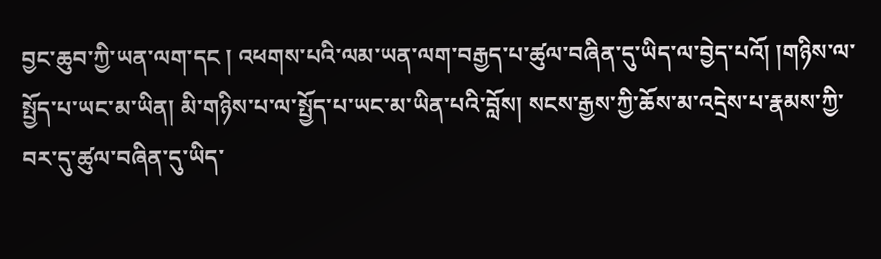བྱང་ཆུབ་ཀྱི་ཡན་ལག་དང ། འཕགས་པའི་ལམ་ཡན་ལག་བརྒྱད་པ་ཚུལ་བཞིན་དུ་ཡིད་ལ་བྱེད་པའོ། །གཉིས་ལ་སྤྱོད་པ་ཡང་མ་ཡིན། མི་གཉིས་པ་ལ་སྤྱོད་པ་ཡང་མ་ཡིན་པའི་བློས། སངས་རྒྱས་ཀྱི་ཆོས་མ་འདྲེས་པ་རྣམས་ཀྱི་བར་དུ་ཚུལ་བཞིན་དུ་ཡིད་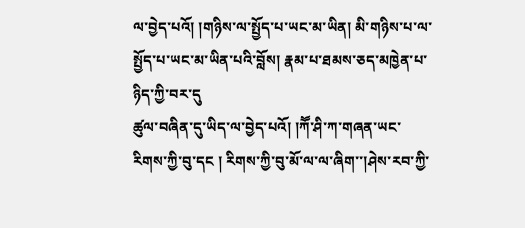ལ་བྱེད་པའོ། །གཉིས་ལ་སྤྱོད་པ་ཡང་མ་ཡིན། མི་གཉིས་པ་ལ་སྤྱོད་པ་ཡང་མ་ཡིན་པའི་བློས། རྣམ་པ་ཐམས་ཅད་མཁྱེན་པ་ཉིད་ཀྱི་བར་དུ
ཚུལ་བཞིན་དུ་ཡིད་ལ་བྱེད་པའོ། །ཀཽ་ཤི་ཀ་གཞན་ཡང་རིགས་ཀྱི་བུ་དང ། རིགས་ཀྱི་བུ་མོ་ལ་ལ་ཞིག་་།ཤེས་རབ་ཀྱི་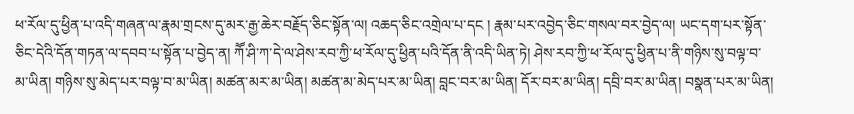ཕ་རོལ་དུ་ཕྱིན་པ་འདི་གཞན་ལ་རྣམ་གྲངས་དུ་མར་རྒྱ་ཆེར་བརྗོད་ཅིང་སྟོན་ལ། འཆད་ཅིང་འགྲེལ་པ་དང ། རྣམ་པར་འབྱེད་ཅིང་གསལ་བར་བྱེད་ལ། ཡང་དག་པར་སྟོན་ཅིང་དེའི་དོན་གཏན་ལ་དབབ་པ་སྟོན་པ་བྱེད་ན། ཀཽ་ཤི་ཀ་དེ་ལ་ཤེས་རབ་ཀྱི་ཕ་རོལ་དུ་ཕྱིན་པའི་དོན་ནི་འདི་ཡིན་ཏེ། ཤེས་རབ་ཀྱི་ཕ་རོལ་དུ་ཕྱིན་པ་ནི་གཉིས་སུ་བལྟ་བ་མ་ཡིན། གཉིས་སུ་མེད་པར་བལྟ་བ་མ་ཡིན། མཚན་མར་མ་ཡིན། མཚན་མ་མེད་པར་མ་ཡིན། བླང་བར་མ་ཡིན། དོར་བར་མ་ཡིན། དབྲི་བར་མ་ཡིན། བསྣན་པར་མ་ཡིན།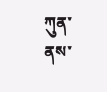ཀུན་ནས་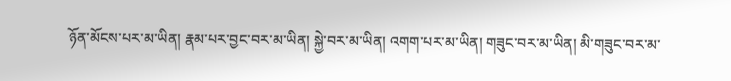ཉོན་མོངས་པར་མ་ཡིན། རྣམ་པར་བྱང་བར་མ་ཡིན། སྐྱེ་བར་མ་ཡིན། འགག་པར་མ་ཡིན། གཟུང་བར་མ་ཡིན། མི་གཟུང་བར་མ་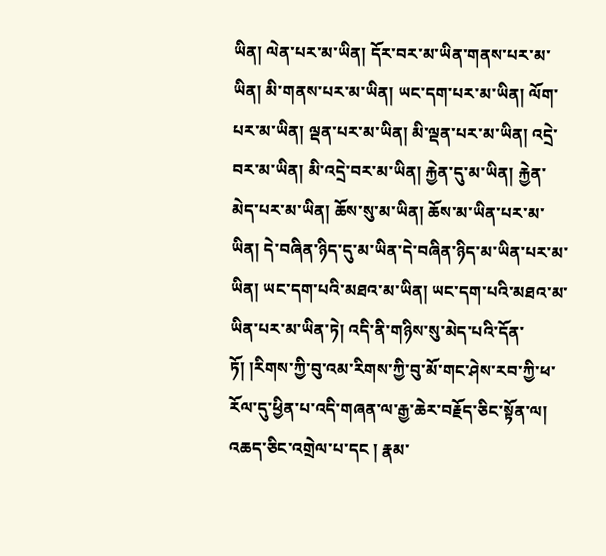ཡིན། ལེན་པར་མ་ཡིན། དོར་བར་མ་ཡིན་གནས་པར་མ་ཡིན། མི་གནས་པར་མ་ཡིན། ཡང་དག་པར་མ་ཡིན། ལོག་པར་མ་ཡིན། ལྡན་པར་མ་ཡིན། མི་ལྡན་པར་མ་ཡིན། འདྲེ་བར་མ་ཡིན། མི་འདྲེ་བར་མ་ཡིན། རྐྱེན་དུ་མ་ཡིན། རྐྱེན་མེད་པར་མ་ཡིན། ཆོས་སུ་མ་ཡིན། ཆོས་མ་ཡིན་པར་མ་ཡིན། དེ་བཞིན་ཉིད་དུ་མ་ཡིན་དེ་བཞིན་ཉིད་མ་ཡིན་པར་མ་ཡིན། ཡང་དག་པའི་མཐའ་མ་ཡིན། ཡང་དག་པའི་མཐའ་མ་ཡིན་པར་མ་ཡིན་ཏེ། འདི་ནི་གཉིས་སུ་མེད་པའི་དོན་ཏོ། །རིགས་ཀྱི་བུ་འམ་རིགས་ཀྱི་བུ་མོ་གང་ཤེས་རབ་ཀྱི་ཕ་རོལ་དུ་ཕྱིན་པ་འདི་གཞན་ལ་རྒྱ་ཆེར་བརྗོད་ཅིང་སྟོན་ལ། འཆད་ཅིང་འགྲེལ་པ་དང ། རྣམ་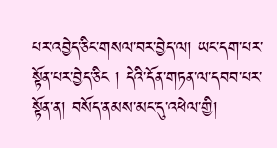པར་འབྱེད་ཅིང་གསལ་བར་བྱེད་ལ། ཡང་དག་པར་སྟོན་པར་བྱེད་ཅིང ། དེའི་དོན་གཏན་ལ་དབབ་པར་སྟོན་ན། བསོད་ནམས་མང་དུ་འཕེལ་གྱི།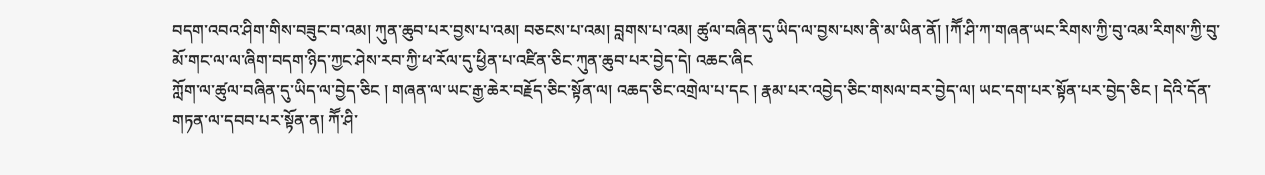བདག་འབའ་ཤིག་གིས་བཟུང་བ་འམ། ཀུན་ཆུབ་པར་བྱས་པ་འམ། བཅངས་པ་འམ། བླགས་པ་འམ། ཚུལ་བཞིན་དུ་ཡིད་ལ་བྱས་པས་ནི་མ་ཡིན་ནོ། །ཀཽ་ཤི་ཀ་གཞན་ཡང་རིགས་ཀྱི་བུ་འམ་རིགས་ཀྱི་བུ་མོ་གང་ལ་ལ་ཞིག་བདག་ཉིད་ཀྱང་ཤེས་རབ་ཀྱི་ཕ་རོལ་དུ་ཕྱིན་པ་འཛིན་ཅིང་ཀུན་ཆུབ་པར་བྱེད་དེ། འཆང་ཞིང
ཀློག་ལ་ཚུལ་བཞིན་དུ་ཡིད་ལ་བྱེད་ཅིང ། གཞན་ལ་ཡང་རྒྱ་ཆེར་བརྗོད་ཅིང་སྟོན་ལ། འཆད་ཅིང་འགྲེལ་པ་དང ། རྣམ་པར་འབྱེད་ཅིང་གསལ་བར་བྱེད་ལ། ཡང་དག་པར་སྟོན་པར་བྱེད་ཅིང ། དེའི་དོན་གཏན་ལ་དབབ་པར་སྟོན་ན། ཀཽ་ཤི་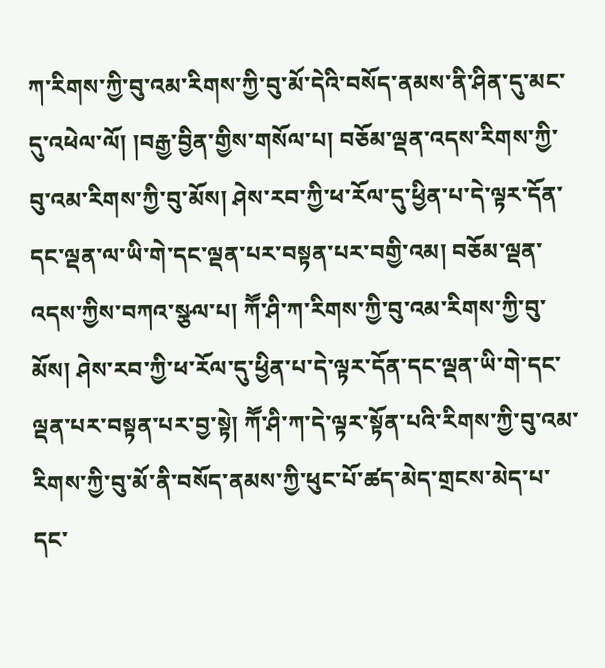ཀ་རིགས་ཀྱི་བུ་འམ་རིགས་ཀྱི་བུ་མོ་དེའི་བསོད་ནམས་ནི་ཤིན་དུ་མང་དུ་འཕེལ་ལོ། །བརྒྱ་བྱིན་གྱིས་གསོལ་པ། བཅོམ་ལྡན་འདས་རིགས་ཀྱི་བུ་འམ་རིགས་ཀྱི་བུ་མོས། ཤེས་རབ་ཀྱི་ཕ་རོལ་དུ་ཕྱིན་པ་དེ་ལྟར་དོན་དང་ལྡན་ལ་ཡི་གེ་དང་ལྡན་པར་བསྟན་པར་བགྱི་འམ། བཅོམ་ལྡན་འདས་ཀྱིས་བཀའ་སྩལ་པ། ཀཽ་ཤི་ཀ་རིགས་ཀྱི་བུ་འམ་རིགས་ཀྱི་བུ་མོས། ཤེས་རབ་ཀྱི་ཕ་རོལ་དུ་ཕྱིན་པ་དེ་ལྟར་དོན་དང་ལྡན་ཡི་གེ་དང་ལྡན་པར་བསྟན་པར་བྱ་སྟེ། ཀཽ་ཤི་ཀ་དེ་ལྟར་སྟོན་པའི་རིགས་ཀྱི་བུ་འམ་རིགས་ཀྱི་བུ་མོ་ནི་བསོད་ནམས་ཀྱི་ཕུང་པོ་ཚད་མེད་གྲངས་མེད་པ་དང་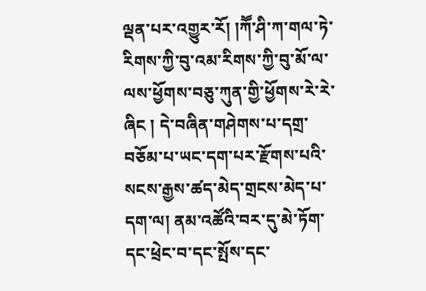ལྡན་པར་འགྱུར་རོ། །ཀཽ་ཤི་ཀ་གལ་ཏེ་རིགས་ཀྱི་བུ་འམ་རིགས་ཀྱི་བུ་མོ་ལ་ལས་ཕྱོགས་བཅུ་ཀུན་གྱི་ཕྱོགས་རེ་རེ་ཞིང ། དེ་བཞིན་གཤེགས་པ་དགྲ་བཅོམ་པ་ཡང་དག་པར་རྫོགས་པའི་སངས་རྒྱས་ཚད་མེད་གྲངས་མེད་པ་དག་ལ། ནམ་འཚོའི་བར་དུ་མེ་ཏོག་དང་ཕྲེང་བ་དང་སྤོས་དང་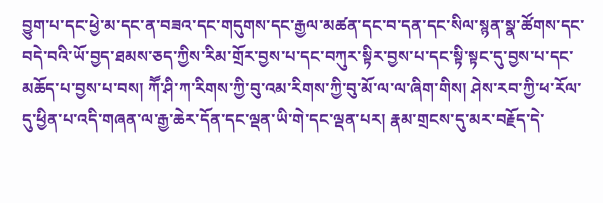བྱུག་པ་དང་ཕྱེ་མ་དང་ན་བཟའ་དང་གདུགས་དང་རྒྱལ་མཚན་དང་བ་དན་དང་སིལ་སྙན་སྣ་ཚོགས་དང་བདེ་བའི་ཡོ་བྱད་ཐམས་ཅད་ཀྱིས་རིམ་གྲོར་བྱས་པ་དང་བཀུར་སྟིར་བྱས་པ་དང་སྟི་སྟང་དུ་བྱས་པ་དང་མཆོད་པ་བྱས་པ་བས། ཀཽ་ཤི་ཀ་རིགས་ཀྱི་བུ་འམ་རིགས་ཀྱི་བུ་མོ་ལ་ལ་ཞིག་གིས། ཤེས་རབ་ཀྱི་ཕ་རོལ་དུ་ཕྱིན་པ་འདི་གཞན་ལ་རྒྱ་ཆེར་དོན་དང་ལྡན་ཡི་གེ་དང་ལྡན་པར། རྣམ་གྲངས་དུ་མར་བརྗོད་དེ་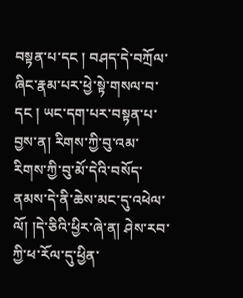བསྟན་པ་དང ། བཤད་དེ་བཀྲོལ་ཞིང་རྣམ་པར་ཕྱེ་སྟེ་གསལ་བ་དང ། ཡང་དག་པར་བསྟན་པ་བྱས་ན། རིགས་ཀྱི་བུ་འམ་རིགས་ཀྱི་བུ་མོ་དེའི་བསོད་ནམས་དེ་ནི་ཆེས་མང་དུ་འཕེལ་ལོ། །དེ་ཅིའི་ཕྱིར་ཞེ་ན། ཤེས་རབ་ཀྱི་ཕ་རོལ་དུ་ཕྱིན་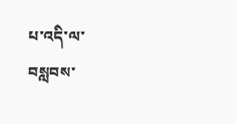པ་འདི་ལ་བསླབས་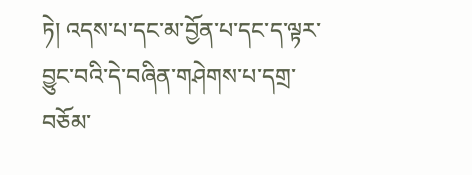ཏེ། འདས་པ་དང་མ་བྱོན་པ་དང་ད་ལྟར་བྱུང་བའི་དེ་བཞིན་གཤེགས་པ་དགྲ་བཅོམ་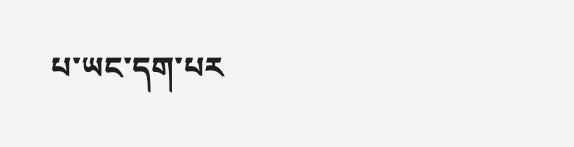པ་ཡང་དག་པར